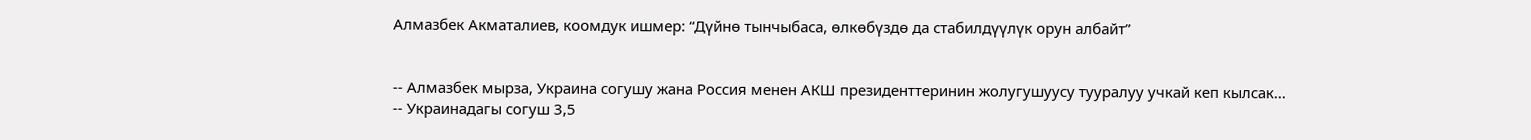Алмазбек Акматалиев, коомдук ишмер: “Дүйнө тынчыбаса, өлкөбүздө да стабилдүүлүк орун албайт”


-- Алмазбек мырза, Украина согушу жана Россия менен АКШ президенттеринин жолугушуусу тууралуу учкай кеп кылсак...
-- Украинадагы согуш 3,5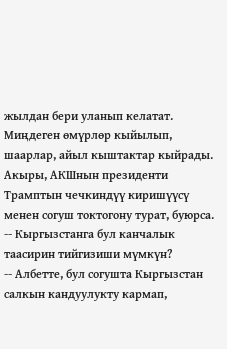жылдан бери уланып келатат. Миңдеген өмүрлөр кыйылып, шаарлар, айыл кыштактар кыйрады. Акыры, АКШнын президенти Трамптын чечкиндүү киришүүсү менен согуш токтогону турат, буюрса.
-- Кыргызстанга бул канчалык таасирин тийгизиши мүмкүн?
-- Албетте, бул согушта Кыргызстан салкын кандуулукту кармап,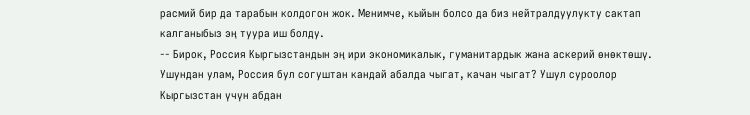расмий бир да тарабын колдогон жок. Менимче, кыйын болсо да биз нейтралдуулукту сактап калганыбыз эң туура иш болду.
-- Бирок, Россия Кыргызстандын эң ири экономикалык, гуманитардык жана аскерий өнөктөшү. Ушундан улам, Россия бул согуштан кандай абалда чыгат, качан чыгат? Ушул суроолор Кыргызстан үчүн абдан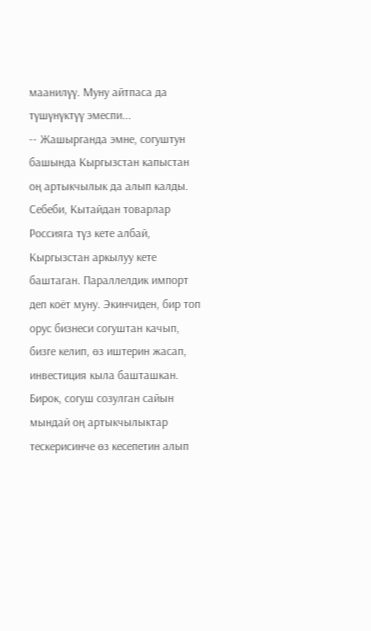маанилүү. Муну айтпаса да түшүнүктүү эмеспи...
-- Жашырганда эмне, согуштун башында Кыргызстан капыстан оң артыкчылык да алып калды. Себеби, Кытайдан товарлар Россияга түз кете албай, Кыргызстан аркылуу кете баштаган. Параллелдик импорт деп коёт муну. Экинчиден, бир топ орус бизнеси согуштан качып, бизге келип, өз иштерин жасап, инвестиция кыла башташкан. Бирок, согуш созулган сайын мындай оң артыкчылыктар тескерисинче өз кесепетин алып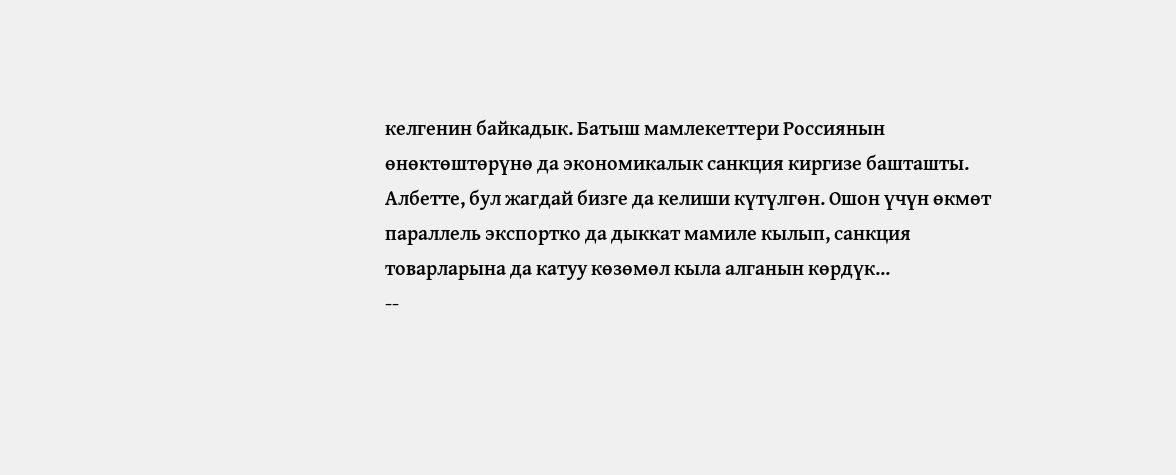келгенин байкадык. Батыш мамлекеттери Россиянын өнөктөштөрүнө да экономикалык санкция киргизе башташты. Албетте, бул жагдай бизге да келиши күтүлгөн. Ошон үчүн өкмөт параллель экспортко да дыккат мамиле кылып, санкция товарларына да катуу көзөмөл кыла алганын көрдүк...
--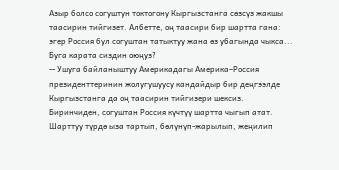Азыр болсо согуштун токтогону Кыргызстанга сөзсүз жакшы таасирин тийгизет. Албетте, оң таасири бир шартта гана: эгер Россия бул согуштан татыктуу жана өз убагында чыкса... Буга карата сиздин оюңуз?
-- Ушуга байланыштуу Америкадагы Америка–Россия президенттеринин жолугушуусу кандайдыр бир деңгээлде Кыргызстанга да оң таасирин тийгизери шексиз.
Биринчиден, согуштан Россия күчтүү шартта чыгып атат. Шарттуу түрдө ыза тартып, бөлүнүп-жарылып, жеңилип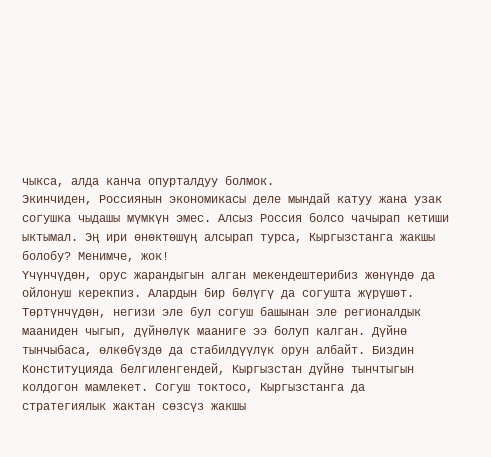чыкса, алда канча опурталдуу болмок.
Экинчиден, Россиянын экономикасы деле мындай катуу жана узак согушка чыдашы мүмкүн эмес. Алсыз Россия болсо чачырап кетиши ыктымал. Эң ири өнөктөшүң алсырап турса, Кыргызстанга жакшы болобу? Менимче, жок!
Үчүнчүдөн, орус жарандыгын алган мекендештерибиз жөнүндө да ойлонуш керекпиз. Алардын бир бөлүгү да согушта жүрүшөт.
Төртүнчүдөн, негизи эле бул согуш башынан эле регионалдык мааниден чыгып, дүйнөлүк мааниге ээ болуп калган. Дүйнө тынчыбаса, өлкөбүздө да стабилдүүлүк орун албайт. Биздин Конституцияда белгиленгендей, Кыргызстан дүйнө тынчтыгын колдогон мамлекет. Согуш токтосо, Кыргызстанга да стратегиялык жактан сөзсүз жакшы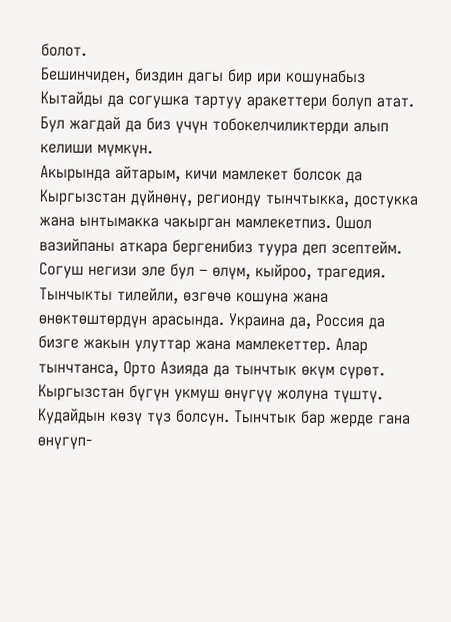болот.
Бешинчиден, биздин дагы бир ири кошунабыз Кытайды да согушка тартуу аракеттери болуп атат. Бул жагдай да биз үчүн тобокелчиликтерди алып келиши мүмкүн.
Акырында айтарым, кичи мамлекет болсок да Кыргызстан дүйнөнү, регионду тынчтыкка, достукка жана ынтымакка чакырган мамлекетпиз. Ошол вазийпаны аткара бергенибиз туура деп эсептейм. Согуш негизи эле бул – өлүм, кыйроо, трагедия. Тынчыкты тилейли, өзгөчө кошуна жана өнөктөштөрдүн арасында. Украина да, Россия да бизге жакын улуттар жана мамлекеттер. Алар тынчтанса, Орто Азияда да тынчтык өкүм сүрөт.
Кыргызстан бүгүн укмуш өнүгүү жолуна түштү. Кудайдын көзү түз болсун. Тынчтык бар жерде гана өнүгүп-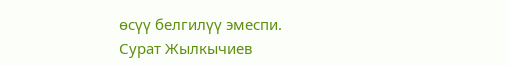өсүү белгилүү эмеспи.
Сурат Жылкычиев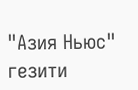"Азия Ньюс" гезити